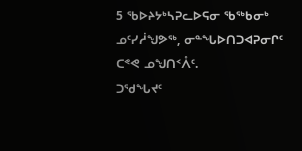5 ᖃᐅᔨᔭᒃᓴᕈᓚᐅᕋᓂ ᖃᖅᑲᓂᒃ ᓄᑦᓯᓲᖑᕗᖅ, ᓂᓐᖓᐅᑎᑐᐊᕈᓂᒋᑦ ᑕᕝᕙ ᓄᖑᑎᑉᐰᑦ.
ᑐᖁᖓᔪᑦ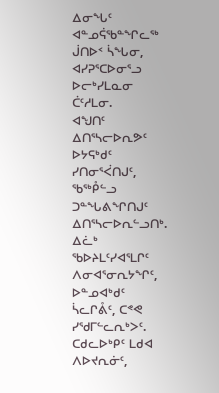ᐃᓂᖓᑦ ᐊᓐᓄᕌᖃᓐᖏᓚᖅ ᒎᑎᐅᑉ ᓵᖓᓂ, ᐊᓯᕈᕐᑕᐅᓂᕐᓗ ᐅᓕᒃᓯᒪᓇᓂ ᑖᑦᓱᒪᓂ.
ᐊᖑᑎᑦ ᐃᑎᕐᓴᓕᐅᕆᕗᑦ ᐅᔭᕋᒃᑯᑦ ᓯᑎᓂᕐᐹᑎᒍᑦ, ᖃᖅᑬᓪᓗ ᑐᓐᖓᕕᖏᑎᒍᑦ ᐃᑎᕐᓴᓕᐅᕆᓪᓗᑎᒃ.
ᐃᓛᒃ ᖃᐅᔨᒪᑦᓯᐊᕐᒪᒋᑦ ᐱᓂᐊᕐᓂᕆᔭᖏᑦ, ᐅᓐᓄᐊᒃᑯᑦ ᓵᓚᒋᕔᑦ, ᑕᕝᕙ ᓯᖁᒥᓪᓚᕆᒃᐳᑦ.
ᑕᑯᓚᐅᒃᑭᑦ ᒪᑯᐊ ᐱᐅᔪᕆᓃᑦ,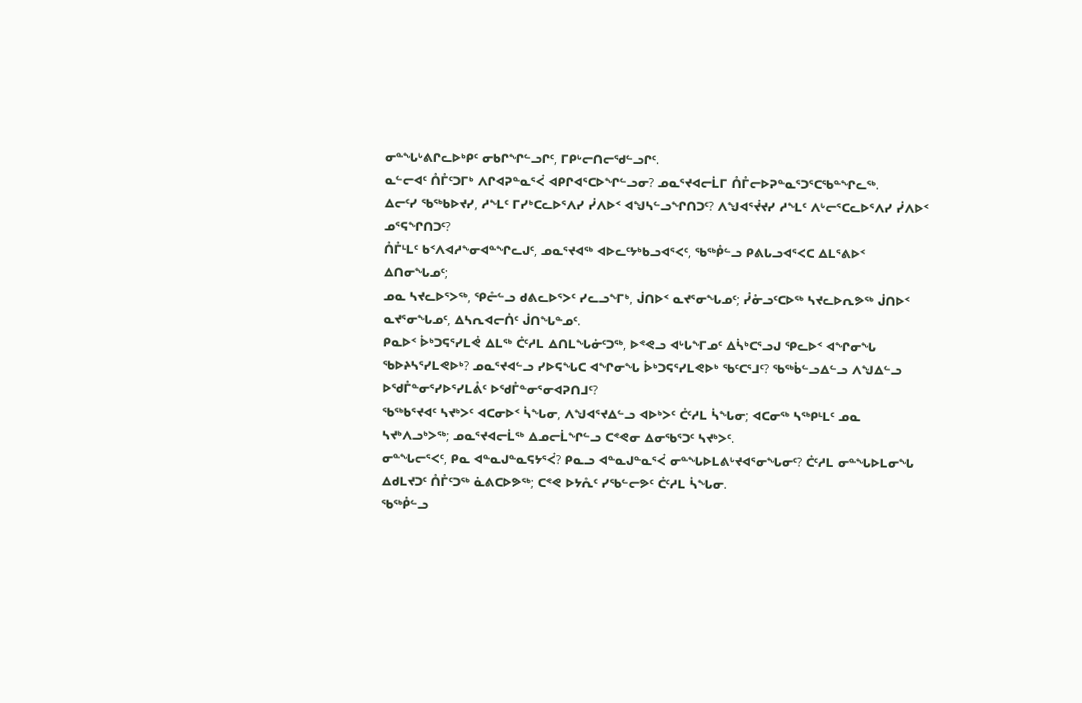ᓂᓐᖓᒡᕕᒋᓚᐅᒃᑭᑦ ᓂᑲᒋᖏᓪᓗᒋᑦ, ᒥᑭᒡᓕᑎᓕᖁᓪᓗᒋᑦ.
ᓇᓪᓕᐊᑦ ᑍᒤᑦᑐᒥᒃ ᐱᒋᐊᕈᓐᓇᕐᐹ ᐊᑭᒋᐊᕐᑕᐅᖏᓪᓗᓂ? ᓄᓇᕐᔪᐊᓕᒫᒥ ᑍᒤᓕᐅᕈᓐᓇᕐᑐᕐᑕᖃᓐᖏᓚᖅ.
ᐃᓕᑦᓯ ᖃᖅᑲᐅᔪᓯ, ᓱᖕᒪᑦ ᒥᓯᒃᑕᓚᐅᕐᐱᓯ ᓰᐱᐅᑉ ᐊᖑᓴᓪᓗᖏᑎᑐᑦ? ᐱᖑᐊᕐᔫᔪᓯ ᓱᖕᒪᑦ ᐱᒡᓕᕐᑕᓚᐅᕐᐱᓯ ᓰᐱᐅᑉ ᓄᕐᕋᖏᑎᑐᑦ?
ᑍᒤᒻᒪᑦ ᑲᑉᐱᐊᓱᖕᓂᐊᓐᖏᓚᒍᑦ, ᓄᓇᕐᔪᐊᖅ ᐊᐅᓚᑦᔭᒃᑲᓗᐊᕐᐸᑦ, ᖃᖅᑬᓪᓗ ᑭᕕᒐᓗᐊᕐᐸᑕ ᐃᒪᕐᕕᐅᑉ ᐃᑎᓂᖓᓄᑦ;
ᓄᓇ ᓴᔪᓚᐅᕐᐳᖅ, ᕿᓔᓪᓗ ᑯᕕᓚᐅᕐᐳᑦ ᓯᓚᓗᖕᒥᒃ, ᒎᑎᐅᑉ ᓇᔪᕐᓂᖓᓄᑦ; ᓮᓁᓗᑦᑕᐅᖅ ᓴᔪᓚᐅᕆᕗᖅ ᒎᑎᐅᑉ ᓇᔪᕐᓂᖓᓄᑦ, ᐃᓴᕆᐊᓕᑏᑦ ᒎᑎᖓᓐᓄᑦ.
ᑭᓇᐅᑉ ᐆᒃᑐᕋᕐᓯᒪᕚ ᐃᒪᖅ ᑖᑦᓱᒪ ᐃᑎᒪᖓᓃᑦᑐᖅ, ᐅᕝᕙᓗ ᐊᒡᒐᖕᒥᓄᑦ ᐃᓵᒃᑕᕐᓗᒍ ᕿᓚᐅᑉ ᐊᖏᓂᖓ ᖃᐅᔨᓴᕐᓯᒪᕙᐅᒃ? ᓄᓇᕐᔪᐊᓪᓗ ᓯᐅᕋᖓᑕ ᐊᖏᓂᖓ ᐆᒃᑐᕋᕐᓯᒪᕙᐅᒃ ᖃᑦᑕᕐᒧᑦ? ᖃᖅᑳᓪᓗᐃᓪᓗ ᐱᖑᐃᓪᓗ ᐅᖁᒤᓐᓂᕐᓯᐅᕐᓯᒪᕔᑦ ᐅᖁᒤᓐᓂᕐᓂᐊᕈᑎᒧᑦ?
ᖃᖅᑲᕐᔪᐊᑦ ᓴᔪᒃᐳᑦ ᐊᑕᓂᐅᑉ ᓵᖓᓂ, ᐱᖑᐊᕐᔪᐃᓪᓗ ᐊᐅᒃᐳᑦ ᑖᑦᓱᒪ ᓵᖓᓂ; ᐊᑕᓂᖅ ᓴᖅᑭᒻᒪᑦ ᓄᓇ ᓴᔪᒃᐱᓗᒃᐳᖅ; ᓄᓇᕐᔪᐊᓕᒫᖅ ᐃᓄᓕᒫᖏᓪᓗ ᑕᕝᕙᓂ ᐃᓂᖃᕐᑐᑦ ᓴᔪᒃᐳᑦ.
ᓂᓐᖓᓕᕐᐸᑦ, ᑭᓇ ᐊᓐᓇᒍᓐᓇᕋᔭᕐᐹ? ᑭᓇᓗ ᐊᓐᓇᒍᓐᓇᕐᐹ ᓂᓐᖓᐅᒪᕕᒡᔪᐊᕐᓂᖓᓂᑦ? ᑖᑦᓱᒪ ᓂᓐᖓᐅᒪᓂᖓ ᐃᑯᒪᔪᑐᑦ ᑍᒤᑦᑐᖅ ᓈᕕᑕᐅᕗᖅ; ᑕᕝᕙ ᐅᔭᕅᑦ ᓯᖃᓪᓕᕗᑦ ᑖᑦᓱᒪ ᓵᖓᓂ.
ᖃᖅᑬᓪᓗ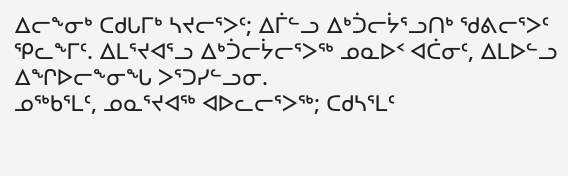ᐃᓕᖕᓂᒃ ᑕᑯᒐᒥᒃ ᓴᔪᓕᕐᐳᑦ; ᐃᒦᓪᓗ ᐃᒃᑑᓕᔮᕐᓗᑎᒃ ᖁᕕᓕᕐᐳᑦ ᕿᓚᖕᒥᑦ. ᐃᒪᕐᔪᐊᕐᓗ ᐃᒃᑑᓕᔮᓕᕐᐳᖅ ᓄᓇᐅᑉ ᐊᑖᓂᑦ, ᐃᒪᐅᓪᓗ ᐃᖏᐅᓕᖕᓂᖓ ᐳᕐᑐᓯᓪᓗᓂ.
ᓄᖅᑲᕐᒪᑦ, ᓄᓇᕐᔪᐊᖅ ᐊᐅᓚᓕᕐᐳᖅ; ᑕᑯᓴᕐᒪᑦ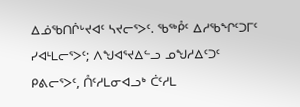ᐃᓅᖃᑎᒌᒡᔪᐊᑦ ᓴᔪᓕᕐᐳᑦ. ᖃᖅᑬᑦ ᐃᓱᖃᖏᑦᑐᒥᑦ ᓯᐊᒻᒪᓕᕐᐳᑦ; ᐱᖑᐊᕐᔪᐃᓪᓗ ᓄᖑᓱᐃᑦᑐᑦ ᑭᕕᓕᕐᐳᑦ, ᑍᑦᓱᒪᓂᐊᓗᒃ ᑖᑦᓱᒪ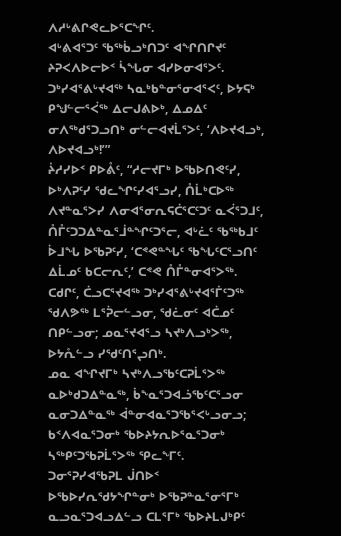ᐱᓱᒡᕕᒋᕙᓚᐅᕐᑕᖏᑦ.
ᐊᒡᕕᐊᕐᑐᑦ ᖃᖅᑳᓗᒃᑎᑐᑦ ᐊᖏᑎᒋᔪᑦ ᔨᕈᐸᐱᐅᓕᐅᑉ ᓵᖓᓂ ᐊᓯᐅᓂᐊᕐᐳᑦ. ᑐᒃᓯᐊᕐᕕᒡᔪᐊᖅ ᓴᓇᒃᑲᓐᓂᕐᓂᐊᕐᐸᑦ, ᐅᔭᕋᒃ ᑭᖑᓪᓕᕐᐹᖅ ᐃᓕᒍᕕᐅᒃ, ᐃᓄᐃᑦ ᓂᐱᖅᑯᕐᑐᓗᑎᒃ ᓂᓪᓕᐊᔪᒫᕐᐳᑦ, ‘ᐱᐅᔪᐊᓗᒃ, ᐱᐅᔪᐊᓗᒃ!’”
ᔩᓱᓯᐅᑉ ᑭᐅᕔᑦ, “ᓱᓕᔪᒥᒃ ᐅᖃᐅᑎᕙᑦᓯ, ᐅᒃᐱᕈᑦᓯ ᖁᓚᖏᑦᓯᐊᕐᓗᓯ, ᑍᒫᒃᑕᐅᖅ ᐱᔪᓐᓇᕐᐳᓯ ᐱᓂᐊᕐᓂᕆᕋᑖᕐᑕᑦᑐᑦ ᓇᐹᕐᑐᒧᑦ, ᑍᒤᑦᑐᑐᐃᓐᓇᕐᒨᓐᖏᑦᑐᕐᓕ, ᐊᒡᓛᑦ ᖃᖅᑲᒧᑦ ᐆᒧᖓ ᐅᖃᕈᑦᓯ, ‘ᑕᕝᕙᓐᖓᑦ ᖃᖓᑦᑕᕐᓗᑎᑦ ᐃᒫᓄᑦ ᑲᑕᓕᕆᑦ,’ ᑕᕝᕙ ᑍᒤᓐᓂᐊᕐᐳᖅ.
ᑕᑯᒋᑦ, ᑖᓗᑕᕐᔪᐊᖅ ᑐᒃᓯᐊᕐᕕᒡᔪᐊᕐᒦᑦᑐᖅ ᖁᐱᕗᖅ ᒪᕐᕉᓕᓪᓗᓂ, ᖁᓛᓂᑦ ᐊᑖᓄᑦ ᑎᑭᓪᓗᓂ; ᓄᓇᕐᔪᐊᕐᓗ ᓴᔪᒃᐱᓗᒃᐳᖅ, ᐅᔭᕅᓪᓗ ᓯᖁᑦᑎᕐᖢᑎᒃ.
ᓄᓇ ᐊᖏᔪᒥᒃ ᓴᔪᒃᐱᓗᖃᑦᑕᕈᒫᕐᐳᖅ ᓇᐅᒃᑯᑐᐃᓐᓇᖅ, ᑳᖕᓇᕐᑐᐊᓘᖃᑦᑕᕐᓗᓂ ᓇᓂᑐᐃᓐᓇᖅ ᐋᓐᓂᐊᓇᕐᑐᖃᕐᐸᒡᓗᓂᓗ; ᑲᑉᐱᐊᓇᕐᑐᓂᒃ ᖃᐅᔨᔭᕆᐅᕐᓇᕐᑐᓂᒃ ᓴᖅᑭᑦᑐᖃᕈᒫᕐᐳᖅ ᕿᓚᖕᒥᑦ.
ᑐᓂᕐᕈᓯᐊᖃᕈᒪ ᒎᑎᐅᑉ ᐅᖃᐅᓯᕆᖁᔭᖏᓐᓂᒃ ᐅᖃᕈᓐᓇᕐᓂᕐᒥᒃ ᓇᓗᓇᕐᑐᐊᓗᐃᓪᓗ ᑕᒪᕐᒥᒃ ᖃᐅᔨᒪᒍᒃᑭᑦ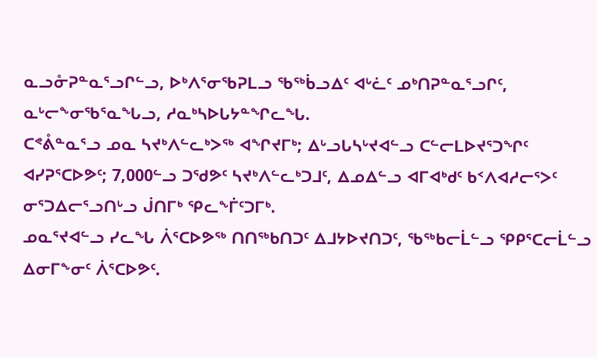ᓇᓗᓁᕈᓐᓇᕐᓗᒋᓪᓗ, ᐅᒃᐱᕐᓂᖃᕈᒪᓗ ᖃᖅᑳᓗᐃᑦ ᐊᒡᓛᑦ ᓄᒃᑎᕈᓐᓇᕐᓗᒋᑦ, ᓇᒡᓕᖕᓂᖃᕐᓇᖓᓗ, ᓱᓇᒃᓴᐅᒐᔭᓐᖏᓚᖓ.
ᑕᕝᕔᓐᓇᕐᓗ ᓄᓇ ᓴᔪᒃᐱᓪᓚᒃᐳᖅ ᐊᖏᔪᒥᒃ; ᐃᒡᓗᒐᓴᒡᔪᐊᓪᓗ ᑕᓪᓕᒪᐅᔪᕐᑐᖏᑦ ᐊᓯᕈᕐᑕᐅᕗᑦ; 7,000ᓪᓗ ᑐᖁᕗᑦ ᓴᔪᒃᐱᓪᓚᒃᑐᒧᑦ, ᐃᓄᐃᓪᓗ ᐊᒥᐊᒃᑯᑦ ᑲᑉᐱᐊᓱᓕᕐᐳᑦ ᓂᕐᑐᐃᓕᕐᓗᑎᒡᓗ ᒎᑎᒥᒃ ᕿᓚᖕᒦᑦᑐᒥᒃ.
ᓄᓇᕐᔪᐊᓪᓗ ᓯᓚᖓ ᐲᕐᑕᐅᕗᖅ ᑎᑎᖅᑲᑎᑐᑦ ᐃᒧᔭᐅᔪᑎᑐᑦ, ᖃᖅᑲᓕᒫᓪᓗ ᕿᑭᕐᑕᓕᒫᓪᓗ ᐃᓂᒥᖕᓂᑦ ᐲᕐᑕᐅᕗᑦ.